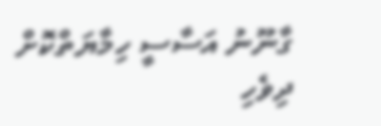ގާނޫނު އަސާސީ ހިމާޔަތްކޮށް ދިވެހި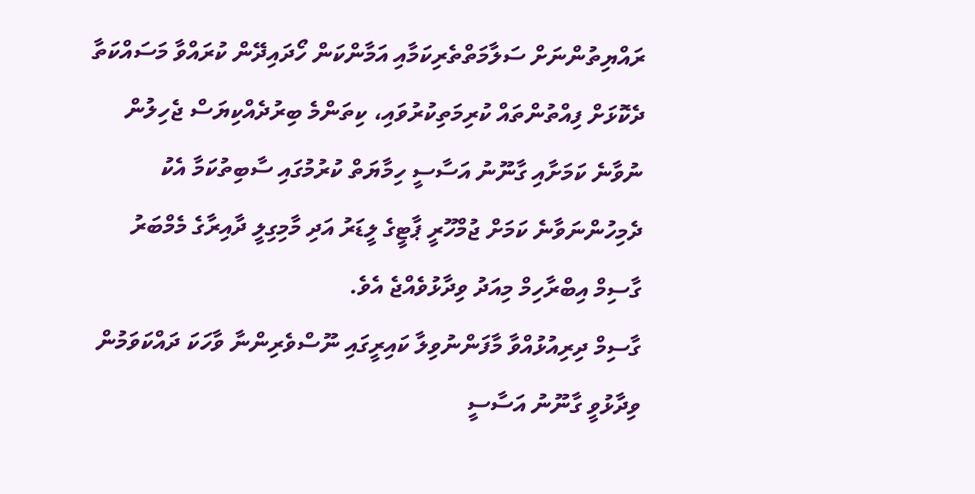ރައްޔިތުންނަށް ސަލާމަތްތެރިކަމާއި އަމާންކަން ހޯދައިދޭން ކުރައްވާ މަސައްކަތާ ދެކޮޅަށް ފިއްތުންތައް ކުރިމަތިކުރުވައި، ކިތަންމެ ބިރުދެއްކިޔަސް ޖެހިލުން ނުވާނެ ކަމަށާއި ގާނޫނު އަސާސީ ހިމާޔަތް ކުރުމުގައި ސާބިތުކަމާ އެކު ދެމިހުންނަވާނެ ކަމަށް ޖުމްހޫރީ ޕާޓީގެ ލީޑަރު އަދި މާމިގިލީ ދާއިރާގެ މެމްބަރު ގާސިމް އިބްރާހިމް މިއަދު ވިދާޅުވެއްޖެ އެވެ.
ގާސިމް ދިރިއުޅުއްވާ މާފަންނުވިލާ ކައިރީގައި ނޫސްވެރިންނާ ވާހަކަ ދައްކަވަމުން ވިދާޅުވީ ގާނޫނު އަސާސީ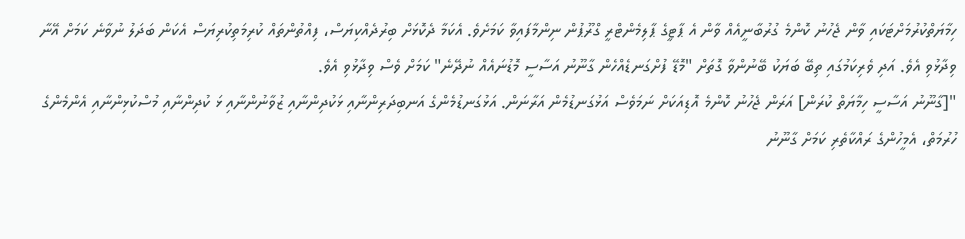ހިމާޔަތްކުރުމަށްޓަކައި ވާން ޖެހުނު ކޮންމެ ގުރުބާނީއެއް ވާން އެ ޕާޓީގެ ޕާލިމެންޓްރީ ގްރޫޕުން ނިންމާފައިވާ ކަމަށެވެ. އެކަމާ ދެކޮޅަށް ބިރުދެއްކިޔަސް، ފިއްތުންތައް ކުރިމަތިކުރިޔަސް އެކަން ބަދަލު ނުވާނެ ކަމަށް އޭނާ ވިދާޅުވި އެވެ. އަދި ވެރިކަމުގައި ތިބޭ ބަޔަކު ބޭނުންވާ ގޮތަށް "މޮޑޭ ފުށްގަނޑެއްހެން ގާނޫނު އަސާސީ މޮޑުނައެއް ނުދޭނެ" ކަމަށް ވެސް ވިދާޅުވި އެވެ.
"[ގާނޫނު އަސާސީ ހިމާޔަތް ކުރަން] އަރަން ޖެހުނު ކޮންމެ އޮޑިއަކަށް ނަމަވެސް އަޅުގަނޑުމެން އަރާނަން. އަޅުގަނޑުމެންގެ އަނބިދަރިންނާއި ޅަކުދިންނާއި ޒުވާނުންނާއި ޅަ ކުދިންނާއި މުސްކުޅިންނާއި އެންމެންގެ ހުރުމަތް، އެމީހުންގެ ރައްކާތެރި ކަމަށް ގާނޫނު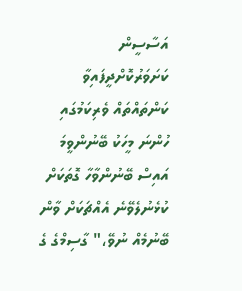އަސާސީން ކަށަވަރުކޮށްދީފައިވާ ކަންތައްތައް ވެރިކަމުގައި ހުންނަ މީހަކު ބޭނުންވީމަ އައިސް ބޭނުންވާހާ ގޮތަކަށް ކުޅެނުލެވޭނެ އެއްޗަކަށް ވާން ބޭނުމެއް ނުވޭ،" ގާސިމްގެ ގެ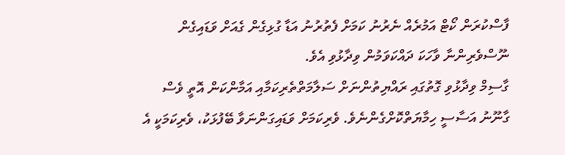ފާސްކުރަން ކޯޓް އަމުރެއް ނެރުނު ކަމަށް ފެތުރުނު އަޑާ ގުޅިގެން ގެއަށް ވަޑައިގެން ނޫސްވެރިންނާ ވާހަކަ ދައްކަވަމުން ވިދާޅުވި އެވެ.
ގާސިމް ވިދާޅުވި ގޮތުގައި ރައްޔިތުންނަށް ސަލާމަތްތެރިކަމާއި އަމާންކަން އޮތީ ވެސް ގާނޫނު އަސާސީ ހިމާޔަތްކޮށްގެންނެވެ. ވެރިކަމަށް ވަޑައިގަންނަވާ ބޭފުޅަކު، ވެރިކަމަކީ އެ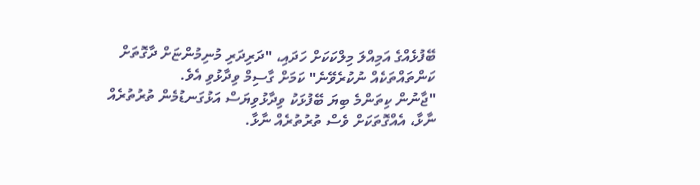ބޭފުޅެއްގެ އަމިއްލަ މިލްކަކަށް ހަދައި، "ދަރިދަރި މުނިމުންޏަށް ދާގޮތަށް ކަންތައްތަކެއް ނުކުރެވޭނެ" ކަމަށް ގާސިމް ވިދާޅުވި އެވެ.
"ޖާނުން ކިތަންމެ ބިޔަ ބޭފުޅަކު ވިދާޅުވިޔަސް އަޅުގަނޑުމެން ތުރުތުރެއް ނާޅާ، އެއްގޮތަކަށް ވެސް ތުރުތުރެއް ނާޅާ.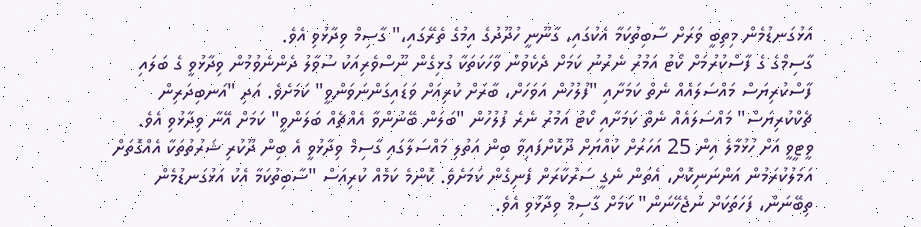އަޅުގަނޑުމެން މިތިބީ ވަރަށް ސާބިތުކަމާ އެކުގައި، ގާނޫނީ ހުދޫދުގެ އިމުގެ ތެރޭގައި،" ގާސިމް ވިދާޅުވި އެވެ.
ގާސިމްގެ ގެ ފާސްކުރުމަށް ކޯޓު އަމުރު ނެރުނު ކަމަށް ދެކެވުނު ވާހަކަތަކާ ގުޅިގެން ނޫސްވެރިއަކު ސުވާލު ދެންނެވުމުން ވިދާޅުވީ ގެ ބަލައި ފާސްކުރިޔަސް މައްސަލައެއް ނެތް ކަމަށާއި "ފުލުހުން އަވަހަށް، ބާރަށް ކުރިއަށް ވަޑައިގަންނަވަންވީ" ކަމަށެވެ. އަދި "އަނބިދަރިން ޗެކްކުރިޔަސް" މައްސަލައެއް ނެތް ކަމަށާއި ކޯޓު އަމުރު ނެރެ ފުލުހުން "ބަލަން ބޭނުންވާ އެއްޗެއް ބަލަންވީ" ކަމަށް އޭނާ ވިދާޅުވި އެވެ.
ވީޓީވީ އަށް ހުޅުމާލެ އިން 25 އަހަރަށް ކުއްޔަށް ދޫކޮށްފައިވާ ބިން އަތުލި މައްސަލާގައި ގާސިމް ވިދާޅުވީ އެ ބިން ދޫކުރި ޝަރުތުތަކާ އެއްގޮތަށް އަމަލުކުރަމުން އަންނަނިކޮށް، އެތަން ނެގީ ސަރުކާރަށް ފެނިގެން ކަމަށެވެ. ކޮންމެ ކަމެއް ކުރިއަސް "ސާބިތުކަމާ އެކު އަޅުގަނޑުމެން ތިބޭނަން، ފަހަތަކަށް ނުޖެހޭނަން" ކަމަށް ގާސިމް ވިދާޅުވި އެވެ.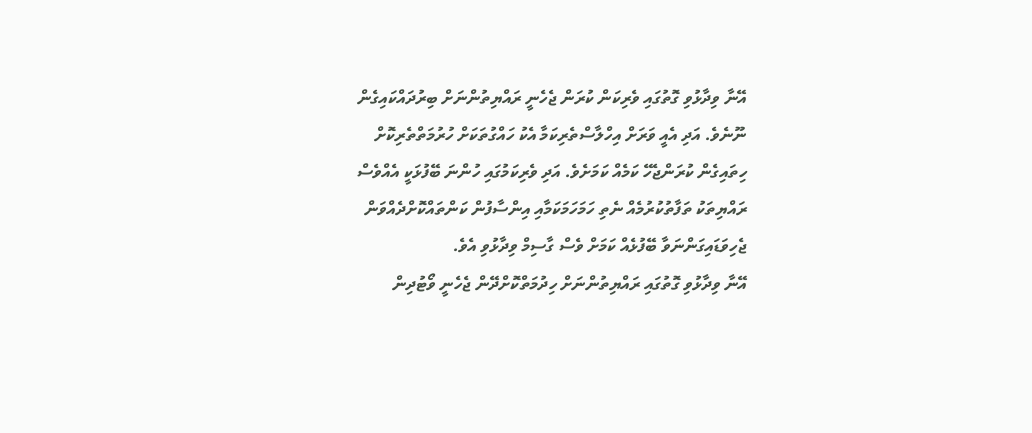އޭނާ ވިދާޅުވި ގޮތުގައި ވެރިކަން ކުރަން ޖެހެނީ ރައްޔިތުންނަށް ބިރުދައްކައިގެން ނޫނެވެ. އަދި އެއީ ވަރަށް އިހްލާސްތެރިކަމާ އެކު ހައްގުތަކަށް ހުރުމަތްތެރިކޮށް ހިތައިގެން ކުރަންޖެހޭ ކަމެއް ކަމަށެވެ. އަދި ވެރިކަމުގައި ހުންނަ ބޭފުޅަކީ އެއްވެސް ރައްޔިތަކު ތަފާތުކުރުމެއް ނެތި ހަމަހަމަކަމާއި އިންސާފުން ކަންތައްކޮށްދެއްވަން ޖެހިވަޑައިގަންނަވާ ބޭފުޅެއް ކަމަށް ވެސް ގާސިމް ވިދާޅުވި އެވެ.
އޭނާ ވިދާޅުވި ގޮތުގައި ރައްޔިތުންނަށް ހިދުމަތްކޮށްދޭން ޖެހެނީ ވޯޓުދިން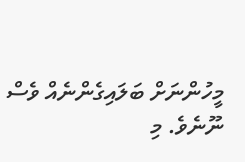މީހުންނަށް ބަލައިގެންނެއް ވެސް ނޫނެވެ. މި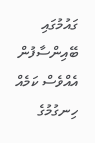ގައުމުގައި ބޭއިންސާފުން އެއްވެސް ކަމެއް ހިނގުމުގެ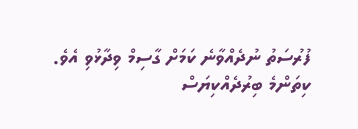ފުރުސަތު ނުދެއްވާނެ ކަމަށް ގާސިމް ވިދާޅުވި އެވެ.
ކިތަންމެ ބިރުދެއްކިޔަސް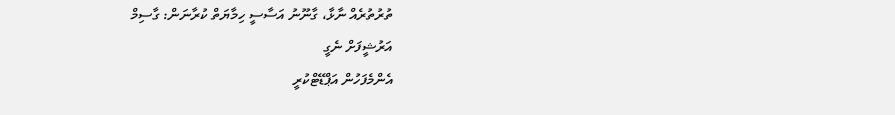ތުރުތުރެއް ނާޅާ، ގާނޫނު އަސާސީ ހިމާޔަތް ކުރާނަން: ގާސިމް
އަރުޝީފަށް ނެގީ
އެންމެފަހުން އަޕްޑޭޓްކުރީ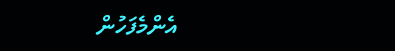އެންމެފަހުން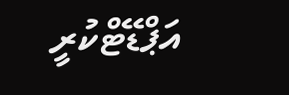އަޕްޑޭޓްކުރީ